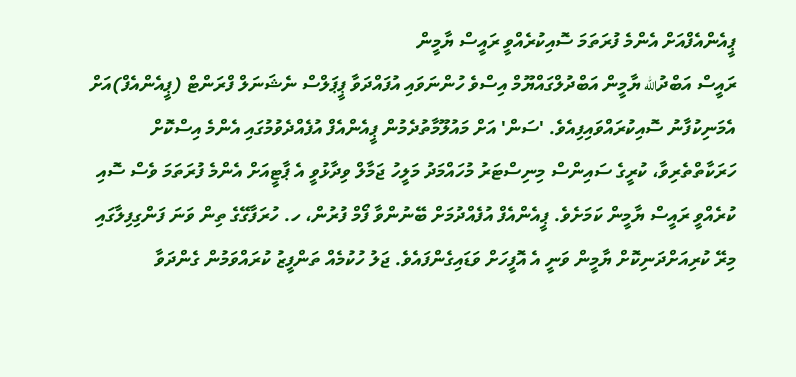ޕީއެންއެފްއަށް އެންމެ ފުރަތަމަ ސޮއިކުރެއްވީ ރައީސް ޔާމީން
ރައީސް އަބްދުالله ޔާމީން އަބްދުލްގައްޔޫމް އިސްވެ ހުންނަވައި އުފައްދަވާ ޕީޕަލްސް ނެޝަނަލް ފްރަންޓް (ޕީއެންއެފް)އަށް އެމަނިކުފާނު ސޮއިކުރައްވައިފިއެވެ. 'ސަން' އަށް މައުލޫމާތުދެމުން ޕީއެންއެފް އުފެއްދެވުމުގައި އެންމެ އިސްކޮށް ހަރަކާތްތެރިވާ، ކުރީގެ ސައިންސް މިނިސްޓަރު މުހައްމަދު މަލީހު ޖަމާލް ވިދާޅުވީ އެ ޕާޓީއަށް އެންމެ ފުރަތަމަ ވެސް ސޮއި ކުރެއްވީ ރައީސް ޔާމީން ކަމަށެވެ. ޕީއެންއެފް އުފެއްދުމަށް ބޭނުންވާ ފޯމް ފުރުން، ހ. ހުރަފާގޭގެ ތިން ވަނަ ފަންގިފިލާގައި މިރޭ ކުރިއަށްދަނިކޮށް ޔާމީން ވަނީ އެ އޮފީހަށް ވަޑައިގެންފައެވެ. ޖަލު ހުކުމެއް ތަންފީޒު ކުރައްވަމުން ގެންދަވާ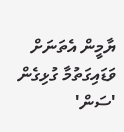ޔާމީން އެތަނަށް ވަޑައިގަތުމާ ގުޅިގެން 'ސަން'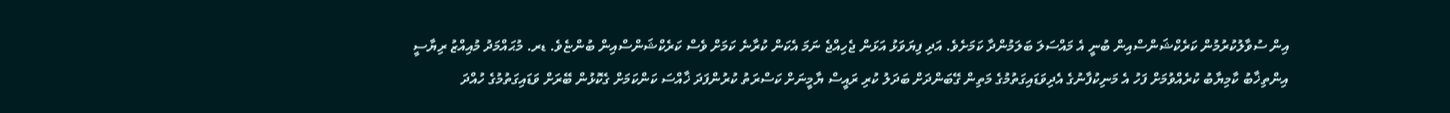އިން ސުވާލުކުރުމުން ކަރެކްޝަންސްއިން ބުނީ އެ މައްސަލަ ބަލަމުންދާ ކަމަށެވެ. އަދި ފިޔަވަޅު އަޅަން ޖެހިއްޖެ ނަމަ އެކަން ކުރާނެ ކަމަށް ވެސް ކަރެކްޝަންސްއިން ބުންޏެވެ. ޑރ. މުޙައްމަދު މުއިއްޒު ރިޔާސީ އިންތިޚާބު ކާމިޔާބު ކުރެއްވުމަށް ފަހު އެ މަނިކުފާނުގެ އެދިވަޑައިގަތުމުގެ މަތިން ގޭބަންދަށް ބަދަލު ކުރި ރައީސް ޔާމީނަށް ކަސްރަތު ކުރުންފަދަ ޚާއްސަ ކަންކަމަށް ގެކޮޅުން ބޭރަށް ވަޑައިގަތުމުގެ ހުއްދަ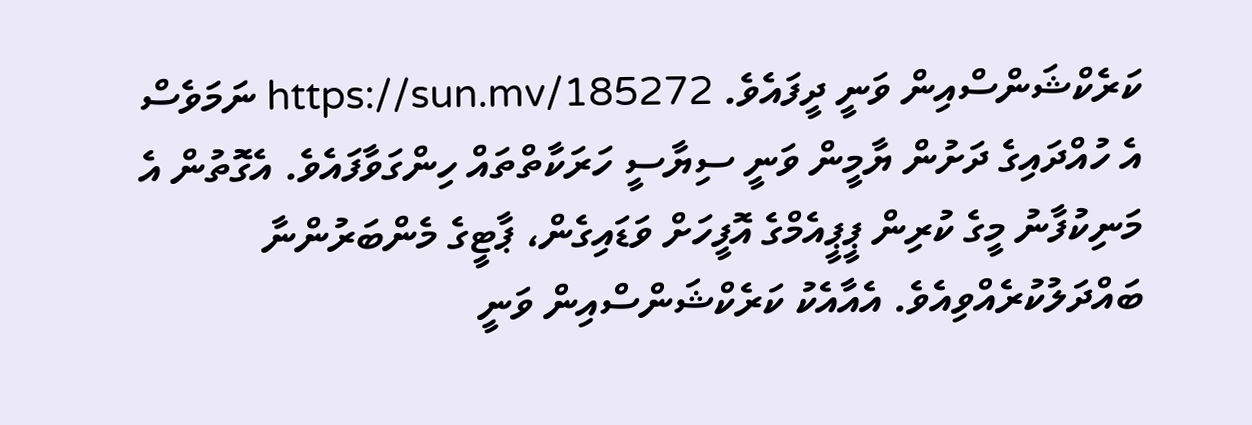ކަރެކްޝަންސްއިން ވަނީ ދީފައެވެ. https://sun.mv/185272 ނަމަވެސް އެ ހުއްދައިގެ ދަށުން ޔާމީން ވަނީ ސިޔާސީ ހަރަކާތްތައް ހިންގަވާފައެވެ. އެގޮތުން އެ މަނިކުފާނު މީގެ ކުރިން ޕީޕީއެމްގެ އޮފީހަށް ވަޑައިގެން، ޕާޓީގެ މެންބަރުންނާ ބައްދަލުކުރެއްވިއެވެ. އެއާއެކު ކަރެކްޝަންސްއިން ވަނީ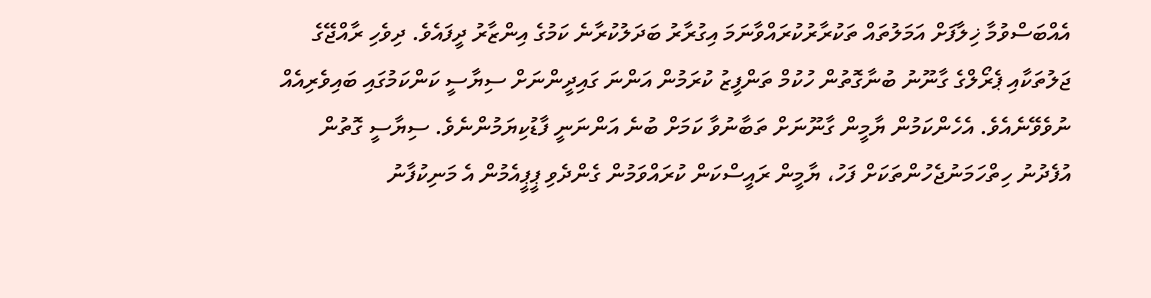އެއްބަސްވުމާ ޚިލާފަށް އަމަލުތައް ތަކުރާރުކުރައްވާނަމަ އިގުރާރު ބަދަލުކުރާނެ ކަމުގެ އިންޒާރު ދީފައެވެ. ދިވެހި ރާއްޖޭގެ ޖަލުތަކާއި ޕެރޯލްގެ ގާނޫނު ބުނާގޮތުން ހުކުމް ތަންފީޒު ކުރަމުން އަންނަ ގައިދީންނަށް ސިޔާސީ ކަންކަމުގައި ބައިވެރިއެއް ނުވެވޭނެއެވެ. އެހެންކަމުން ޔާމީން ގާނޫނަށް ތަބާނުވާ ކަމަށް ބުނެ އަންނަނީ ފާޑުކިޔަމުންނެވެ. ސިޔާސީ ގޮތުން އުފެދުނު ހިތްހަމަނުޖެހުންތަކަށް ފަހު، ޔާމީން ރައީސްކަން ކުރައްވަމުން ގެންދެވި ޕީޕީއެމުން އެ މަނިކުފާނު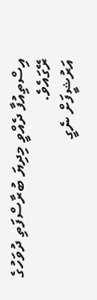އިސްތިއުފާ ދެއްވީ މިދިޔަ ބުރާސްފަތި ދުވަހުގެ ރޭގައެވެ.
އަރުޝީފަށް ނެގީ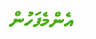އެންމެފަހުން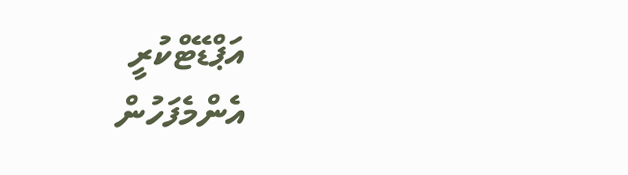އަޕްޑޭޓްކުރީ
އެންމެފަހުން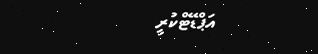އަޕްޑޭޓްކުރީ